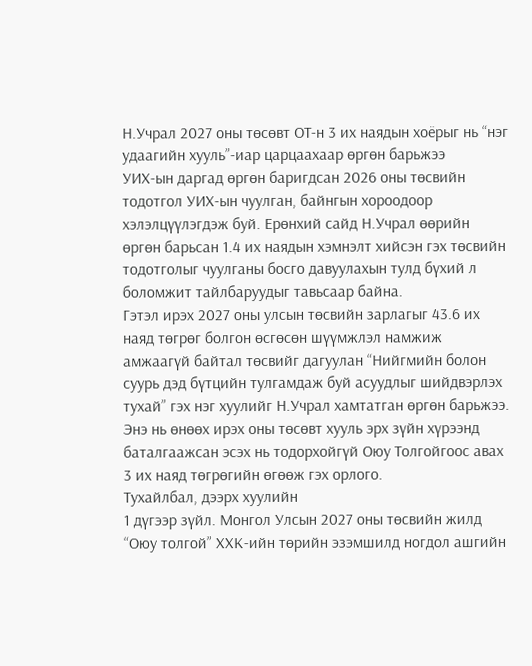Н.Учрал 2027 оны төсөвт ОТ-н 3 их наядын хоёрыг нь “нэг удаагийн хууль”-иар царцаахаар өргөн барьжээ
УИХ-ын даргад өргөн баригдсан 2026 оны төсвийн тодотгол УИХ-ын чуулган, байнгын хороодоор хэлэлцүүлэгдэж буй. Ерөнхий сайд Н.Учрал өөрийн өргөн барьсан 1.4 их наядын хэмнэлт хийсэн гэх төсвийн тодотголыг чуулганы босго давуулахын тулд бүхий л боломжит тайлбаруудыг тавьсаар байна.
Гэтэл ирэх 2027 оны улсын төсвийн зарлагыг 43.6 их наяд төгрөг болгон өсгөсөн шүүмжлэл намжиж амжаагүй байтал төсвийг дагуулан “Нийгмийн болон суурь дэд бүтцийн тулгамдаж буй асуудлыг шийдвэрлэх тухай” гэх нэг хуулийг Н.Учрал хамтатган өргөн барьжээ.
Энэ нь өнөөх ирэх оны төсөвт хууль эрх зүйн хүрээнд баталгаажсан эсэх нь тодорхойгүй Оюу Толгойгоос авах 3 их наяд төгрөгийн өгөөж гэх орлого.
Тухайлбал, дээрх хуулийн
1 дүгээр зүйл. Монгол Улсын 2027 оны төсвийн жилд “Оюу толгой” ХХК-ийн төрийн эзэмшилд ногдол ашгийн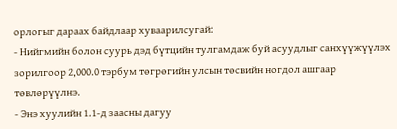орлогыг дараах байдлаар хуваарилсугай:
- Нийгмийн болон суурь дэд бүтцийн тулгамдаж буй асуудлыг санхүүжүүлэх зорилгоор 2,000.0 тэрбум төгрөгийн улсын төсвийн ногдол ашгаар төвлөрүүлнэ.
- Энэ хуулийн 1.1-д заасны дагуу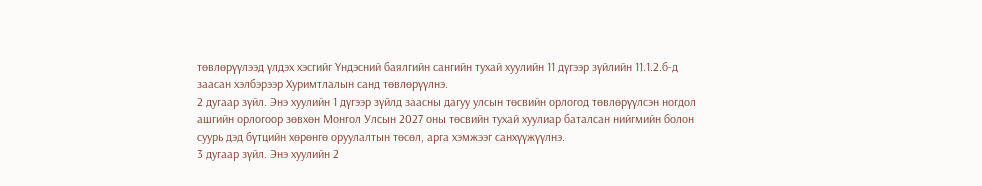төвлөрүүлээд үлдэх хэсгийг Үндэсний баялгийн сангийн тухай хуулийн 11 дүгээр зүйлийн 11.1.2.б-д заасан хэлбэрээр Хуримтлалын санд төвлөрүүлнэ.
2 дугаар зүйл. Энэ хуулийн 1 дүгээр зүйлд заасны дагуу улсын төсвийн орлогод төвлөрүүлсэн ногдол ашгийн орлогоор зөвхөн Монгол Улсын 2027 оны төсвийн тухай хуулиар баталсан нийгмийн болон суурь дэд бүтцийн хөрөнгө оруулалтын төсөл, арга хэмжээг санхүүжүүлнэ.
3 дугаар зүйл. Энэ хуулийн 2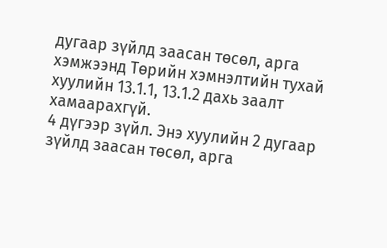дугаар зүйлд заасан төсөл, арга хэмжээнд Төрийн хэмнэлтийн тухай хуулийн 13.1.1, 13.1.2 дахь заалт хамаарахгүй.
4 дүгээр зүйл. Энэ хуулийн 2 дугаар зүйлд заасан төсөл, арга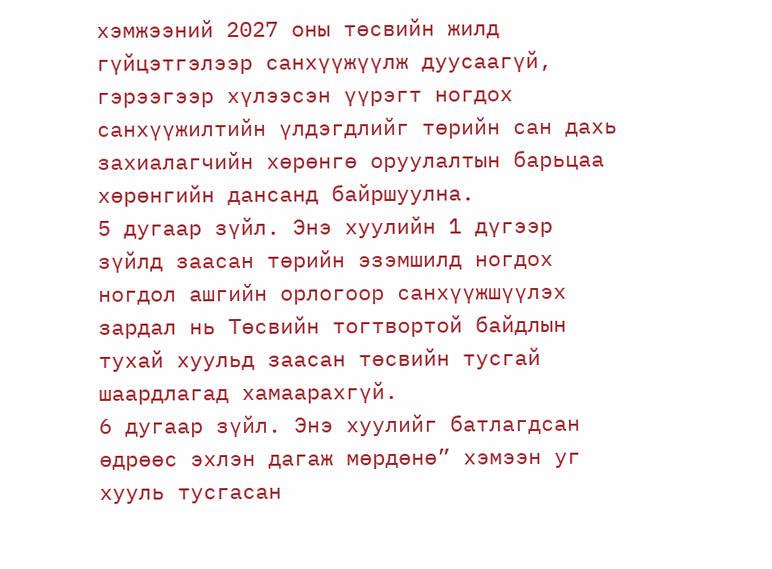хэмжээний 2027 оны төсвийн жилд гүйцэтгэлээр санхүүжүүлж дуусаагүй, гэрээгээр хүлээсэн үүрэгт ногдох санхүүжилтийн үлдэгдлийг төрийн сан дахь захиалагчийн хөрөнгө оруулалтын барьцаа хөрөнгийн дансанд байршуулна.
5 дугаар зүйл. Энэ хуулийн 1 дүгээр зүйлд заасан төрийн эзэмшилд ногдох ногдол ашгийн орлогоор санхүүжшүүлэх зардал нь Төсвийн тогтвортой байдлын тухай хуульд заасан төсвийн тусгай шаардлагад хамаарахгүй.
6 дугаар зүйл. Энэ хуулийг батлагдсан өдрөөс эхлэн дагаж мөрдөнө” хэмээн уг хууль тусгасан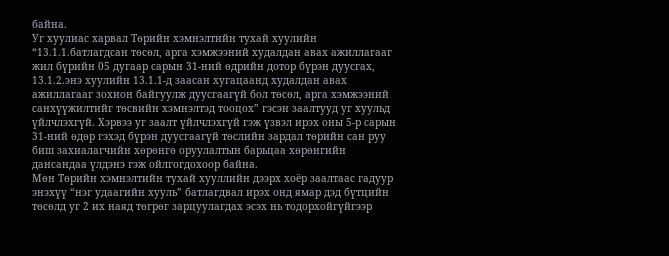байна.
Уг хуулиас харвал Төрийн хэмнэлтийн тухай хуулийн “13.1.1.батлагдсан төсөл, арга хэмжээний худалдан авах ажиллагааг жил бүрийн 05 дугаар сарын 31-ний өдрийн дотор бүрэн дуусгах, 13.1.2.энэ хуулийн 13.1.1-д заасан хугацаанд худалдан авах ажиллагааг зохион байгуулж дуусгаагүй бол төсөл, арга хэмжээний санхүүжилтийг төсвийн хэмнэлтэд тооцох” гэсэн заалтууд уг хуульд үйлчлэхгүй. Хэрвээ уг заалт үйлчлэхгүй гэж үзвэл ирэх оны 5-р сарын 31-ний өдөр гэхэд бүрэн дуусгаагүй төслийн зардал төрийн сан руу биш захиалагчийн хөрөнгө оруулалтын барьцаа хөрөнгийн дансандаа үлдэнэ гэж ойлгогдохоор байна.
Мөн Төрийн хэмнэлтийн тухай хууллийн дээрх хоёр заалтаас гадуур энэхүү “нэг удаагийн хууль” батлагдвал ирэх онд ямар дэд бүтцийн төсөлд уг 2 их наяд төгрөг зарцуулагдах эсэх нь тодорхойгүйгээр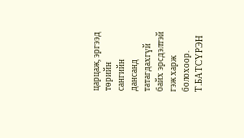царцаж, эргээд төрийн сангийн дансанд татагдахгүй байх эрсдэлтэй гэж харж болохоор.
Т.БАТСҮРЭН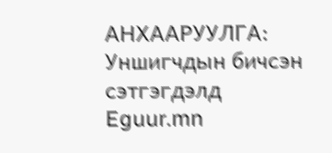АНХААРУУЛГА: Уншигчдын бичсэн сэтгэгдэлд Eguur.mn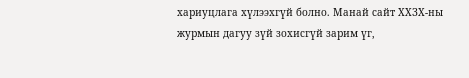хариуцлага хүлээхгүй болно. Манай сайт ХХЗХ-ны журмын дагуу зүй зохисгүй зарим үг,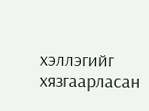хэллэгийг хязгаарласан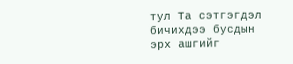тул Та сэтгэгдэл бичихдээ бусдын эрх ашгийг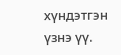хүндэтгэн үзнэ үү.